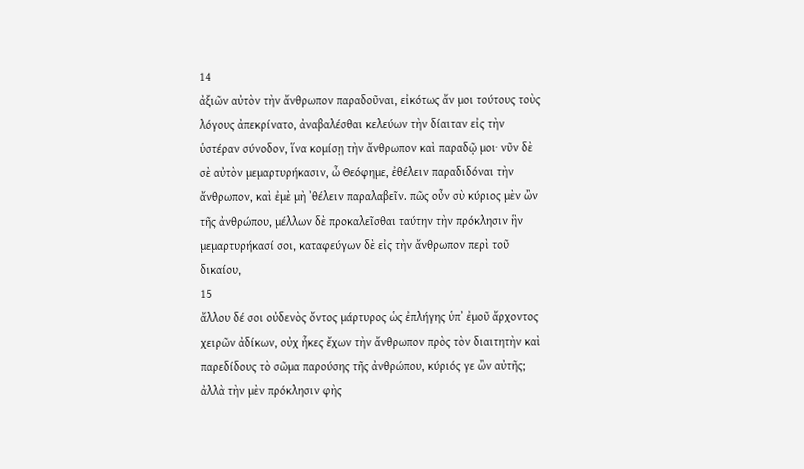14
ἀξιῶν αὐτὸν τὴν ἄνθρωπον παραδοῦναι, εἰκότως ἄν μοι τούτους τοὺς λόγους ἀπεκρίνατο, ἀναβαλέσθαι κελεύων τὴν δίαιταν εἰς τὴν ὑστέραν σύνοδον, ἵνα κομίσῃ τὴν ἄνθρωπον καὶ παραδῷ μοι· νῦν δὲ σὲ αὐτὸν μεμαρτυρήκασιν, ὦ Θεόφημε, ἐθέλειν παραδιδόναι τὴν ἄνθρωπον, καὶ ἐμὲ μὴ ʼθέλειν παραλαβεῖν. πῶς οὖν σὺ κύριος μὲν ὢν τῆς ἀνθρώπου, μέλλων δὲ προκαλεῖσθαι ταύτην τὴν πρόκλησιν ἣν μεμαρτυρήκασί σοι, καταφεύγων δὲ εἰς τὴν ἄνθρωπον περὶ τοῦ δικαίου,
15
ἄλλου δέ σοι οὐδενὸς ὄντος μάρτυρος ὡς ἐπλήγης ὑπʼ ἐμοῦ ἄρχοντος χειρῶν ἀδίκων, οὐχ ἧκες ἔχων τὴν ἄνθρωπον πρὸς τὸν διαιτητὴν καὶ παρεδίδους τὸ σῶμα παρούσης τῆς ἀνθρώπου, κύριός γε ὢν αὐτῆς; ἀλλὰ τὴν μὲν πρόκλησιν φὴς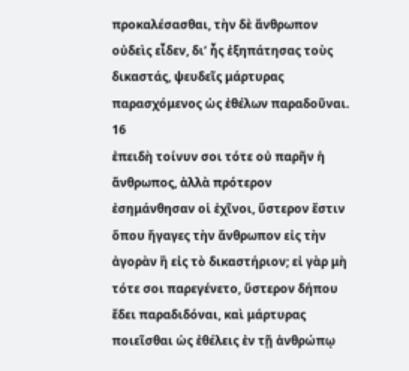προκαλέσασθαι, τὴν δὲ ἄνθρωπον οὐδεὶς εἶδεν, διʼ ἧς ἐξηπάτησας τοὺς δικαστάς, ψευδεῖς μάρτυρας παρασχόμενος ὡς ἐθέλων παραδοῦναι.
16
ἐπειδὴ τοίνυν σοι τότε οὐ παρῆν ἡ ἄνθρωπος, ἀλλὰ πρότερον ἐσημάνθησαν οἱ ἐχῖνοι, ὕστερον ἔστιν ὅπου ἤγαγες τὴν ἄνθρωπον εἰς τὴν ἀγορὰν ἢ εἰς τὸ δικαστήριον; εἰ γὰρ μὴ τότε σοι παρεγένετο, ὕστερον δήπου ἔδει παραδιδόναι, καὶ μάρτυρας ποιεῖσθαι ὡς ἐθέλεις ἐν τῇ ἀνθρώπῳ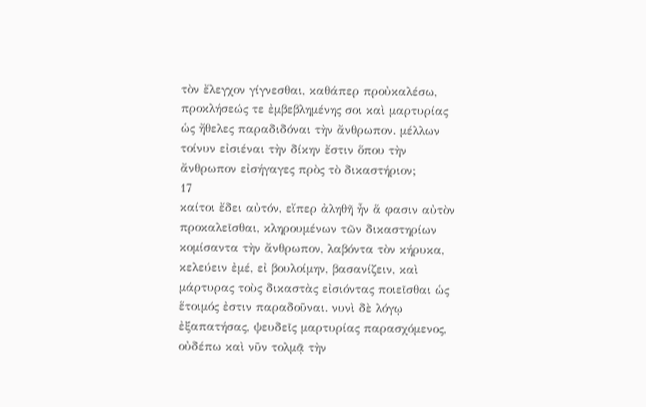τὸν ἔλεγχον γίγνεσθαι, καθάπερ προὐκαλέσω, προκλήσεώς τε ἐμβεβλημένης σοι καὶ μαρτυρίας ὡς ἤθελες παραδιδόναι τὴν ἄνθρωπον. μέλλων τοίνυν εἰσιέναι τὴν δίκην ἔστιν ὅπου τὴν ἄνθρωπον εἰσήγαγες πρὸς τὸ δικαστήριον;
17
καίτοι ἔδει αὐτόν, εἴπερ ἀληθῆ ἦν ἅ φασιν αὐτὸν προκαλεῖσθαι, κληρουμένων τῶν δικαστηρίων κομίσαντα τὴν ἄνθρωπον, λαβόντα τὸν κήρυκα, κελεύειν ἐμέ, εἰ βουλοίμην, βασανίζειν, καὶ μάρτυρας τοὺς δικαστὰς εἰσιόντας ποιεῖσθαι ὡς ἕτοιμός ἐστιν παραδοῦναι. νυνὶ δὲ λόγῳ ἐξαπατήσας, ψευδεῖς μαρτυρίας παρασχόμενος, οὐδέπω καὶ νῦν τολμᾷ τὴν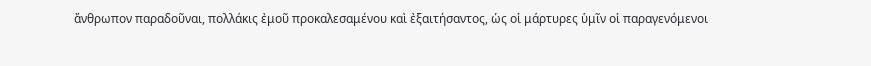ἄνθρωπον παραδοῦναι, πολλάκις ἐμοῦ προκαλεσαμένου καὶ ἐξαιτήσαντος, ὡς οἱ μάρτυρες ὑμῖν οἱ παραγενόμενοι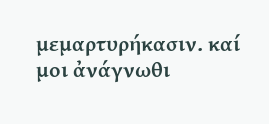μεμαρτυρήκασιν. καί μοι ἀνάγνωθι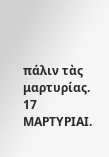πάλιν τὰς μαρτυρίας.
17
ΜΑΡΤΥΡΙΑΙ.